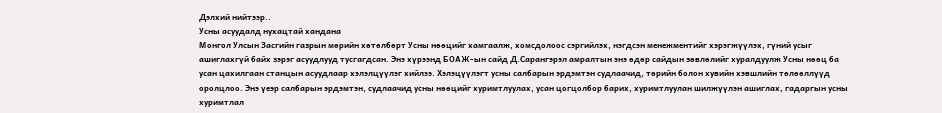Дэлхий нийтээр..
Усны асуудалд нухацтай хандана
Монгол Улсын Засгийн газрын мөрийн хөтөлбөрт Усны нөөцийг хамгаалж, хомсдолоос сэргийлэх, нэгдсэн менежментийг хэрэгжүүлэх, гүний усыг ашиглахгүй байх зэрэг асуудлууд тусгагдсан. Энэ хүрээнд БОАЖ-ын сайд Д.Сарангэрэл амралтын энэ өдөр сайдын зөвлөлийг хуралдуулж Усны нөөц ба усан цахилгаан станцын асуудлаар хэлэлцүүлэг хийлээ. Хэлэцүүлэгт усны салбарын эрдэмтэн судлаачид, төрийн болон хувийн хэвшлийн төлөөллүүд оролцлоо. Энэ үеэр салбарын эрдэмтэн, судлаачид усны нөөцийг хуримтлуулах, усан цогцолбор барих, хуримтлуулан шилжүүлэн ашиглах, гадаргын усны хуримтлал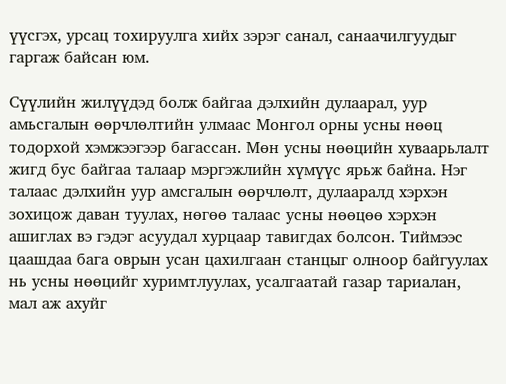үүсгэх, урсац тохируулга хийх зэрэг санал, санаачилгуудыг гаргаж байсан юм.

Сүүлийн жилүүдэд болж байгаа дэлхийн дулаарал, уур амьсгалын өөрчлөлтийн улмаас Монгол орны усны нөөц тодорхой хэмжээгээр багассан. Мөн усны нөөцийн хуваарьлалт жигд бус байгаа талаар мэргэжлийн хүмүүс ярьж байна. Нэг талаас дэлхийн уур амсгалын өөрчлөлт, дулааралд хэрхэн зохицож даван туулах, нөгөө талаас усны нөөцөө хэрхэн ашиглах вэ гэдэг асуудал хурцаар тавигдах болсон. Тиймээс цаашдаа бага оврын усан цахилгаан станцыг олноор байгуулах нь усны нөөцийг хуримтлуулах, усалгаатай газар тариалан, мал аж ахуйг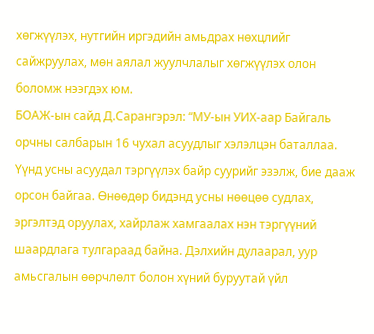хөгжүүлэх, нутгийн иргэдийн амьдрах нөхцлийг сайжруулах, мөн аялал жуулчлалыг хөгжүүлэх олон боломж нээгдэх юм.
БОАЖ-ын сайд Д.Сарангэрэл: “МУ-ын УИХ-аар Байгаль орчны салбарын 16 чухал асуудлыг хэлэлцэн баталлаа. Үүнд усны асуудал тэргүүлэх байр суурийг эзэлж, бие дааж орсон байгаа. Өнөөдөр бидэнд усны нөөцөө судлах, эргэлтэд оруулах, хайрлаж хамгаалах нэн тэргүүний шаардлага тулгараад байна. Дэлхийн дулаарал, уур амьсгалын өөрчлөлт болон хүний буруутай үйл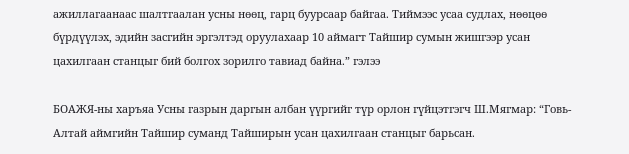ажиллагаанаас шалтгаалан усны нөөц, гарц буурсаар байгаа. Тиймээс усаа судлах, нөөцөө бүрдүүлэх, эдийн засгийн эргэлтэд оруулахаар 10 аймагт Тайшир сумын жишгээр усан цахилгаан станцыг бий болгох зорилго тавиад байна.” гэлээ

БОАЖЯ-ны харъяа Усны газрын даргын албан үүргийг түр орлон гүйцэтгэгч Ш.Мягмар: “Говь-Алтай аймгийн Тайшир суманд Тайширын усан цахилгаан станцыг барьсан.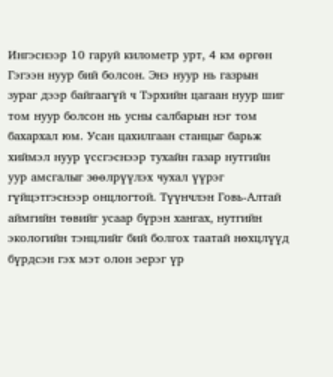Ингэснээр 10 гаруй километр урт, 4 км өргөн Гэгээн нуур бий болсон. Энэ нуур нь газрын зураг дээр байгаагүй ч Тэрхийн цагаан нуур шиг том нуур болсон нь усны салбарын нэг том бахархал юм. Усан цахилгаан станцыг барьж хиймэл нуур үссгэснээр тухайн газар нутгийн уур амсгалыг зөөлрүүлэх чухал үүрэг гүйцэтгэснээр онцлогтой. Түүнчлэн Говь-Алтай аймгийн төвийг усаар бүрэн хангах, нутгийн экологийн тэнцлийг бий болгох таатай нөхцлүүд бүрдсэн гэх мэт олон эерэг үр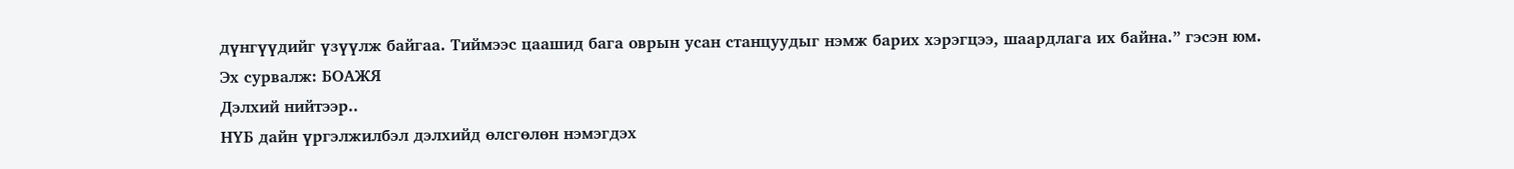дүнгүүдийг үзүүлж байгаа. Тиймээс цаашид бага оврын усан станцуудыг нэмж барих хэрэгцээ, шаардлага их байна.” гэсэн юм.
Эх сурвалж: БОАЖЯ
Дэлхий нийтээр..
НҮБ дайн үргэлжилбэл дэлхийд өлсгөлөн нэмэгдэх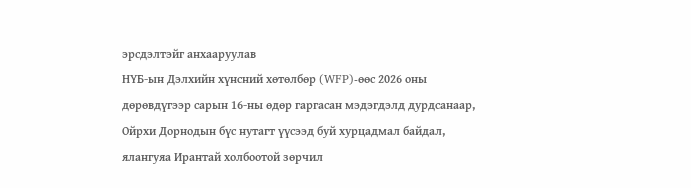эрсдэлтэйг анхааруулав
НҮБ-ын Дэлхийн хүнсний хөтөлбөр (WFP)-өөс 2026 оны дөрөвдүгээр сарын 16-ны өдөр гаргасан мэдэгдэлд дурдсанаар, Ойрхи Дорнодын бүс нутагт үүсээд буй хурцадмал байдал, ялангуяа Ирантай холбоотой зөрчил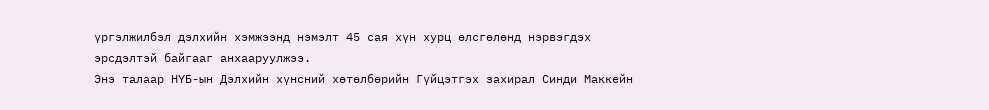үргэлжилбэл дэлхийн хэмжээнд нэмэлт 45 сая хүн хурц өлсгөлөнд нэрвэгдэх эрсдэлтэй байгааг анхааруулжээ.
Энэ талаар НҮБ-ын Дэлхийн хүнсний хөтөлбөрийн Гүйцэтгэх захирал Синди Маккейн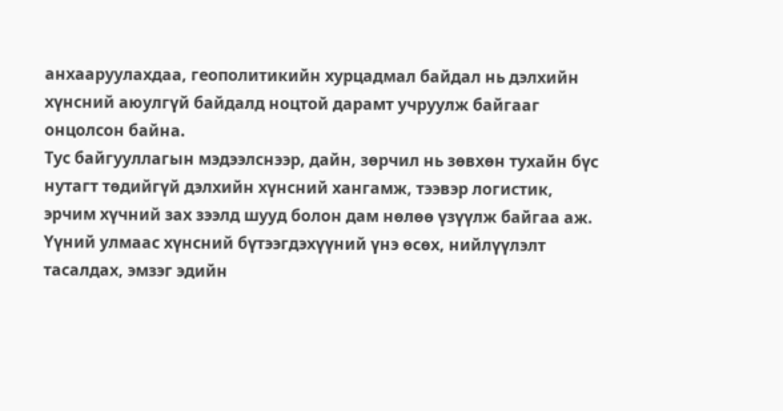анхааруулахдаа, геополитикийн хурцадмал байдал нь дэлхийн хүнсний аюулгүй байдалд ноцтой дарамт учруулж байгааг онцолсон байна.
Тус байгууллагын мэдээлснээр, дайн, зөрчил нь зөвхөн тухайн бүс нутагт төдийгүй дэлхийн хүнсний хангамж, тээвэр логистик, эрчим хүчний зах зээлд шууд болон дам нөлөө үзүүлж байгаа аж. Үүний улмаас хүнсний бүтээгдэхүүний үнэ өсөх, нийлүүлэлт тасалдах, эмзэг эдийн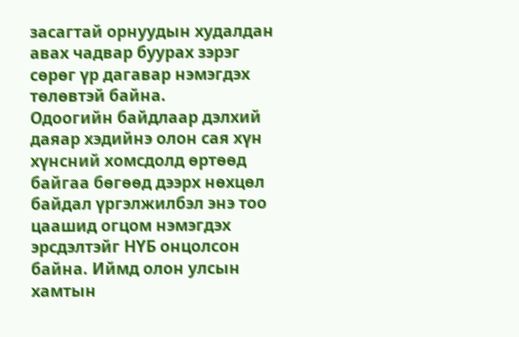засагтай орнуудын худалдан авах чадвар буурах зэрэг сөрөг үр дагавар нэмэгдэх төлөвтэй байна.
Одоогийн байдлаар дэлхий даяар хэдийнэ олон сая хүн хүнсний хомсдолд өртөөд байгаа бөгөөд дээрх нөхцөл байдал үргэлжилбэл энэ тоо цаашид огцом нэмэгдэх эрсдэлтэйг НҮБ онцолсон байна. Иймд олон улсын хамтын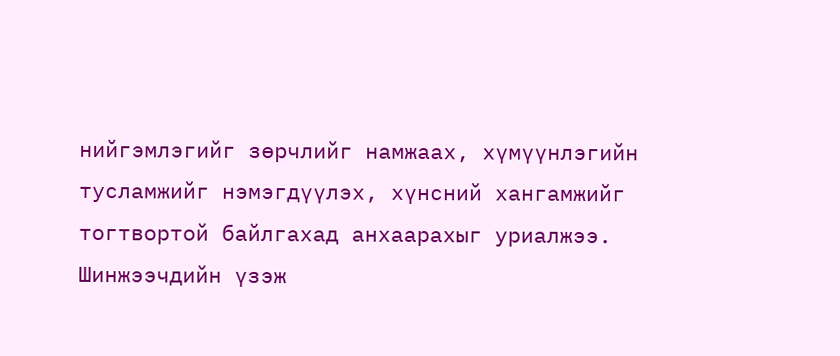нийгэмлэгийг зөрчлийг намжаах, хүмүүнлэгийн тусламжийг нэмэгдүүлэх, хүнсний хангамжийг тогтвортой байлгахад анхаарахыг уриалжээ.
Шинжээчдийн үзэж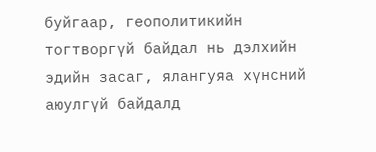буйгаар, геополитикийн тогтворгүй байдал нь дэлхийн эдийн засаг, ялангуяа хүнсний аюулгүй байдалд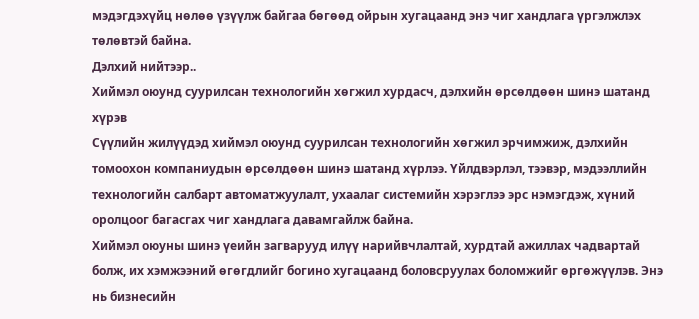мэдэгдэхүйц нөлөө үзүүлж байгаа бөгөөд ойрын хугацаанд энэ чиг хандлага үргэлжлэх төлөвтэй байна.
Дэлхий нийтээр..
Хиймэл оюунд суурилсан технологийн хөгжил хурдасч, дэлхийн өрсөлдөөн шинэ шатанд хүрэв
Сүүлийн жилүүдэд хиймэл оюунд суурилсан технологийн хөгжил эрчимжиж, дэлхийн томоохон компаниудын өрсөлдөөн шинэ шатанд хүрлээ. Үйлдвэрлэл, тээвэр, мэдээллийн технологийн салбарт автоматжуулалт, ухаалаг системийн хэрэглээ эрс нэмэгдэж, хүний оролцоог багасгах чиг хандлага давамгайлж байна.
Хиймэл оюуны шинэ үеийн загварууд илүү нарийвчлалтай, хурдтай ажиллах чадвартай болж, их хэмжээний өгөгдлийг богино хугацаанд боловсруулах боломжийг өргөжүүлэв. Энэ нь бизнесийн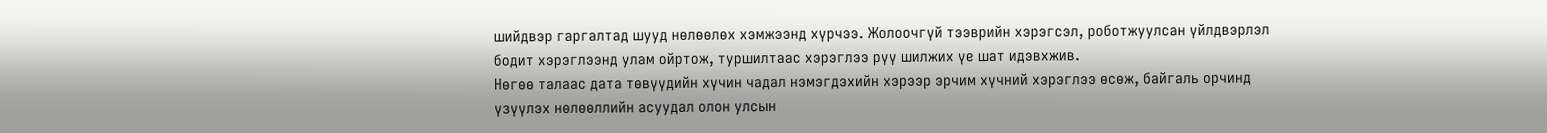шийдвэр гаргалтад шууд нөлөөлөх хэмжээнд хүрчээ. Жолоочгүй тээврийн хэрэгсэл, роботжуулсан үйлдвэрлэл бодит хэрэглээнд улам ойртож, туршилтаас хэрэглээ рүү шилжих үе шат идэвхжив.
Нөгөө талаас дата төвүүдийн хүчин чадал нэмэгдэхийн хэрээр эрчим хүчний хэрэглээ өсөж, байгаль орчинд үзүүлэх нөлөөллийн асуудал олон улсын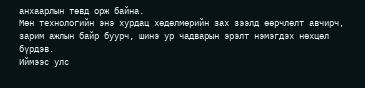анхаарлын төвд орж байна.
Мөн технологийн энэ хурдац хөдөлмөрийн зах зээлд өөрчлөлт авчирч, зарим ажлын байр буурч, шинэ ур чадварын эрэлт нэмэгдэх нөхцөл бүрдэв.
Иймээс улс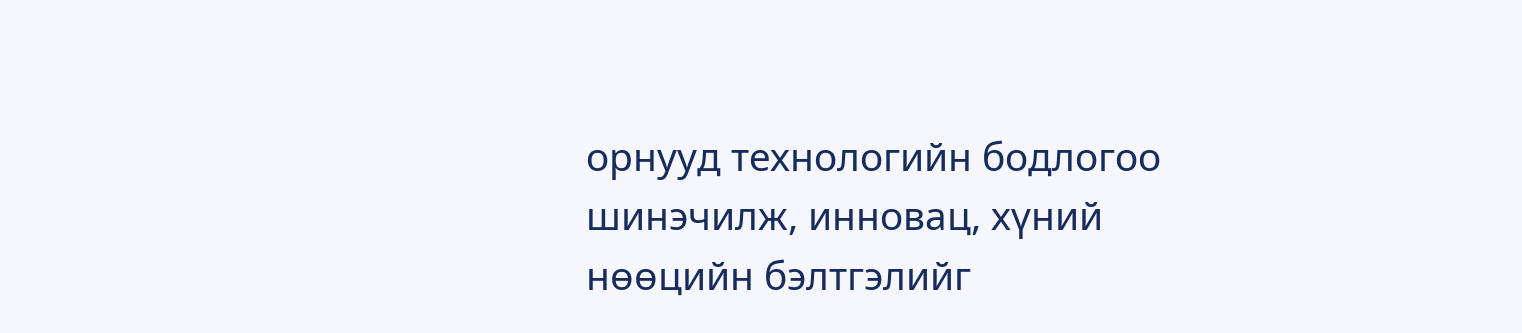орнууд технологийн бодлогоо шинэчилж, инновац, хүний нөөцийн бэлтгэлийг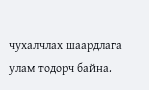чухалчлах шаардлага улам тодорч байна.